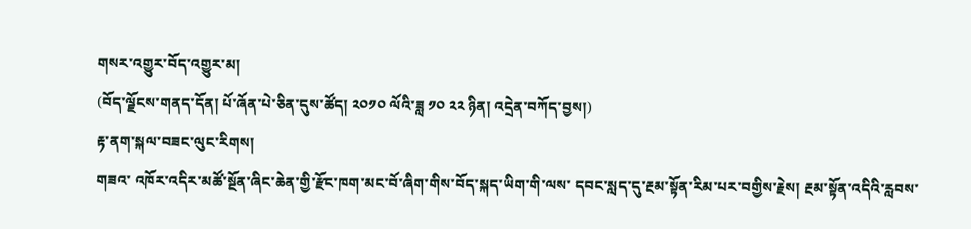གསར་འགྱུར་བོད་འགྱུར་མ།
(བོད་ལྗོངས་གནད་དོན། པོ་ཞོན་པེ་ཅིན་དུས་ཚོད། ༢༠༡༠ ལོའི་ཟླ ༡༠ ༢༢ ཉིན། འདྲེན་བཀོད་བྱས།)
རྟ་ནག་སྐལ་བཟང་ལུང་རིགས།
གཟའ་ འཁོར་འདིར་མཚོ་སྔོན་ཞིང་ཆེན་གྱི་རྫོང་ཁག་མང་བོ་ཞིག་གིས་བོད་སྐད་ཡིག་གི་ལས་ དབང་སླད་དུ་རྔམ་སྟོན་རིམ་པར་བགྱིས་རྗེས། རྔམ་སྟོན་འདིའི་རླབས་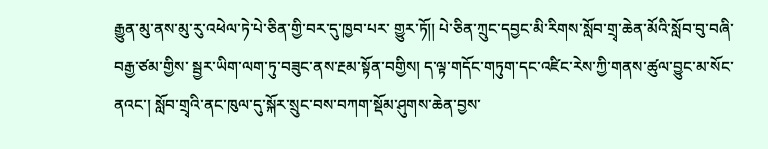རྒྱུན་མུ་ནས་མུ་རུ་འཕེལ་ཏེ་པེ་ཅིན་གྱི་བར་དུ་ཁྱབ་པར་ གྱུར་ཏོ།། པེ་ཅིན་ཀྲུང་དབྱང་མི་རིགས་སློབ་གྲྭ་ཆེན་མོའི་སློབ་བུ་བཞི་བརྒྱ་ཙམ་གྱིས་ སྦྱར་ཡིག་ལག་ཏུ་བཟུང་ནས་རྔམ་སྟོན་བགྱིས། ད་ལྟ་གདོང་གཏུག་དང་འཛིང་རེས་ཀྱི་གནས་ཚུལ་བྱུང་མ་སོང་ནའང་། སློབ་གྲྭའི་ནང་ཁུལ་དུ་སྐོར་སྲུང་བས་བཀག་སྡོམ་ཤུགས་ཆེན་བྱས་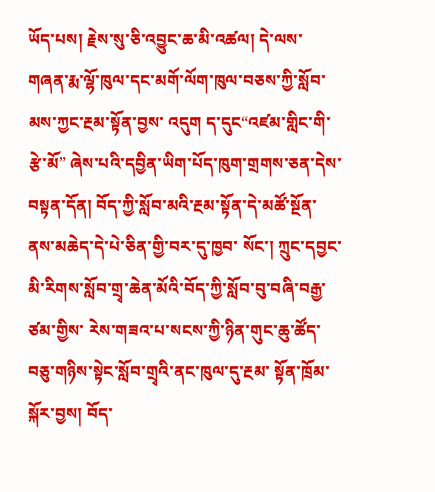ཡོད་པས། རྗེས་སུ་ཅི་འབྱུང་ཆ་མི་འཚལ། དེ་ལས་གཞན་རྨ་ལྷོ་ཁུལ་དང་མགོ་ལོག་ཁུལ་བཅས་ཀྱི་སློབ་མས་ཀྱང་རྔམ་སྟོན་བྱས་ འདུག ད་དུང“འཛམ་གླིང་གི་རྩེ་མོ” ཞེས་པའི་དབྱིན་ཡིག་པོད་ཁུག་གྲགས་ཅན་དེས་བསྟན་དོན། བོད་ཀྱི་སློབ་མའི་རྔམ་སྟོན་དེ་མཚོ་སྔོན་ནས་མཆེད་དེ་པེ་ཅིན་གྱི་བར་དུ་ཁྱབ་ སོང་། ཀྲུང་དབྱང་མི་རིགས་སློབ་གྲྭ་ཆེན་མོའི་བོད་ཀྱི་སློབ་བུ་བཞི་བརྒྱ་ཙམ་གྱིས་ རེས་གཟའ་པ་སངས་ཀྱི་ཉིན་གུང་ཆུ་ཚོད་བཅུ་གཉིས་སྟེང་སློབ་གྲྭའི་ནང་ཁུལ་དུ་རྔམ་ སྟོན་ཁྲོམ་སྐོར་བྱས། བོད་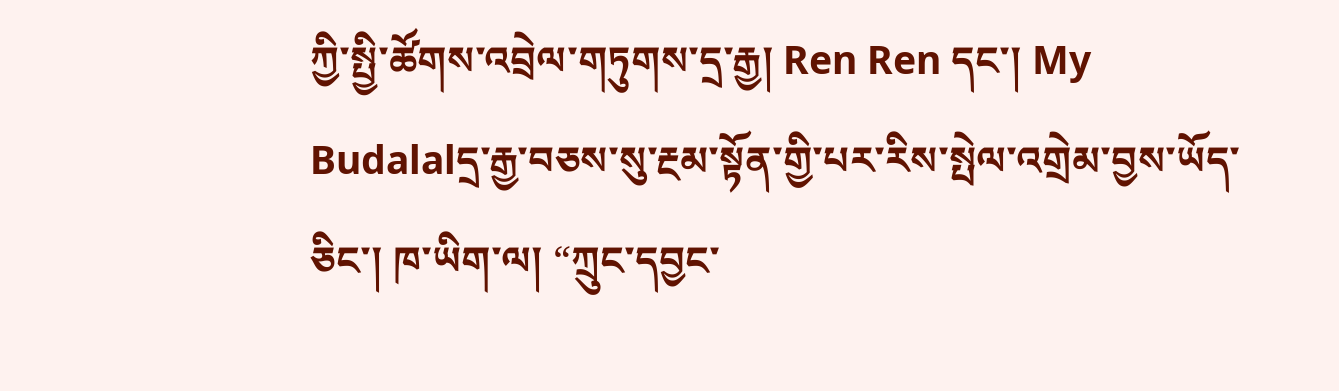ཀྱི་སྤྱི་ཚོགས་འབྲེལ་གཏུགས་དྲ་རྒྱ། Ren Ren དང་། My
Budalalདྲ་རྒྱ་བཅས་སུ་རྔམ་སྟོན་གྱི་པར་རིས་སྤེལ་འགྲེམ་བྱས་ཡོད་ཅིང་། ཁ་ཡིག་ལ། “ཀྲུང་དབྱང་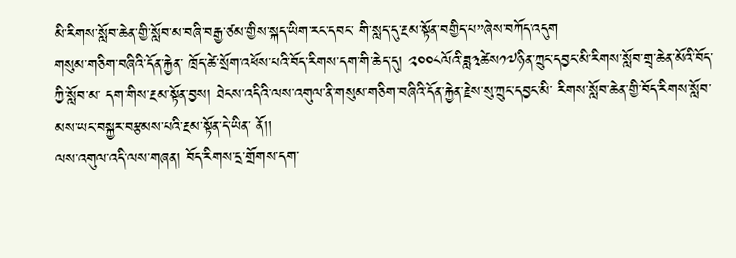མི་རིགས་སློབ་ཆེན་གྱི་སློབ་མ་བཞི་བརྒྱ་ཙམ་གྱིས་སྐད་ཡིག་རང་དབང་ གི་སླད་དུ་རྔམ་སྟོན་བགྱིད་པ”ཞེས་བཀོད་འདུག
གསུམ་གཅིག་བཞིའི་དོན་རྐྱེན་ ཁྲོད་ཚེ་སྲོག་འཕོས་པའི་བོད་རིགས་དག་གི་ཆེད་དུ། ༢༠༠༨ལོའི་ཟླ༣ཚེས༡༧ཉིན་ཀྲུང་དབྱང་མི་རིགས་སློབ་གྲྭ་ཆེན་མོའི་བོད་ཀྱི་སློབ་མ་ དག་གིས་རྔམ་སྟོན་བྱས། ཐེངས་འདིའི་ལས་འགུལ་ནི་གསུམ་གཅིག་བཞིའི་དོན་རྐྱེན་རྗེས་སུ་ཀྲུང་དབྱང་མི་ རིགས་སློབ་ཆེན་གྱི་བོད་རིགས་སློབ་མས་ཡང་བསྐྱར་བརྩམས་པའི་རྔམ་སྟོན་དེ་ཡིན་ ནོ།།
ལས་འགུལ་འདི་ལས་གཞན། བོད་རིགས་དྲ་གྲོགས་དག་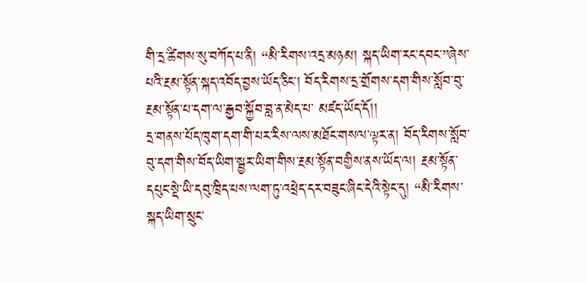གི་དྲ་ཚིགས་སུ་བཀོད་པ་ནི། “མི་རིགས་འདྲ་མཉམ། སྐད་ཡིག་རང་དབང་”ཞེས་པའི་རྔམ་སྟོན་སྐད་འབོད་བྱས་ཡོད་ཅིང་། བོད་རིགས་དྲ་གྲོགས་དག་གིས་སློབ་བུ་རྔམ་སྟོན་པ་དག་ལ་རྒྱབ་སྐྱོབ་བླ་ན་མེད་པ་ མཛད་ཡོད་དོ།།
དྲ་གནས་པོད་ཁུག་དག་གི་པར་རིས་ལས་མཐོང་གསལ་ལྟར་ན། བོད་རིགས་སློབ་བུ་དག་གིས་བོད་ཡིག་སྦྱར་ཡིག་གིས་རྔམ་སྟོན་བགྱིས་ནས་ཡོད་ལ། རྔམ་སྟོན་དཔུང་སྡེ་ཡི་དབུ་ཁྲིད་པས་ལག་ཏུ་འཕྲེད་དར་བཟུང་ཞིང་དེའི་སྟེང་དུ། “མི་རིགས་སྐད་ཡིག་སྲུང་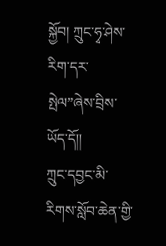སྐྱོབ། ཀྲུང་ཧྭ་ཤེས་རིག་དར་སྤེལ”ཞེས་བྲིས་ཡོད་དོ།།
ཀྲུང་དབྱང་མི་རིགས་སློབ་ཆེན་གྱི་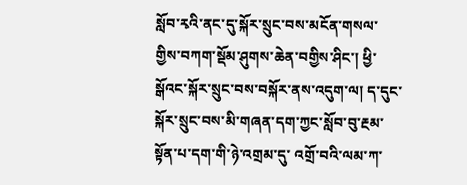སློབ་རྭའི་ནང་དུ་སྐོར་སྲུང་བས་མངོན་གསལ་ གྱིས་བཀག་སྡོམ་ཤུགས་ཆེན་བགྱིས་ཤིང་། ཕྱི་སྒོའང་སྐོར་སྲུང་བས་བསྐོར་ནས་འདུག་ལ། ད་དུང་སྐོར་སྲུང་བས་མི་གཞན་དག་ཀྱང་སློབ་བུ་རྔམ་སྟོན་པ་དག་གི་ཉེ་འགྲམ་དུ་ འགྲོ་བའི་ལམ་ཀ་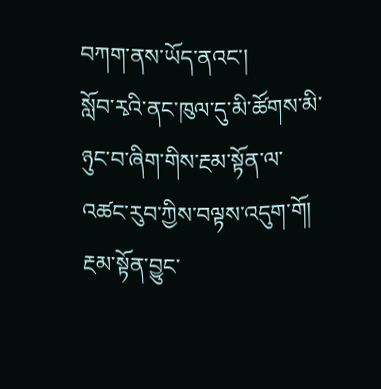བཀག་ནས་ཡོད་ནའང་།
སློབ་རྭའི་ནང་ཁུལ་དུ་མི་ཚོགས་མི་ཉུང་བ་ཞིག་གིས་རྔམ་སྟོན་ལ་འཚང་རུབ་ཀྱིས་བལྟས་འདུག་གོ།
རྔམ་སྟོན་བྱུང་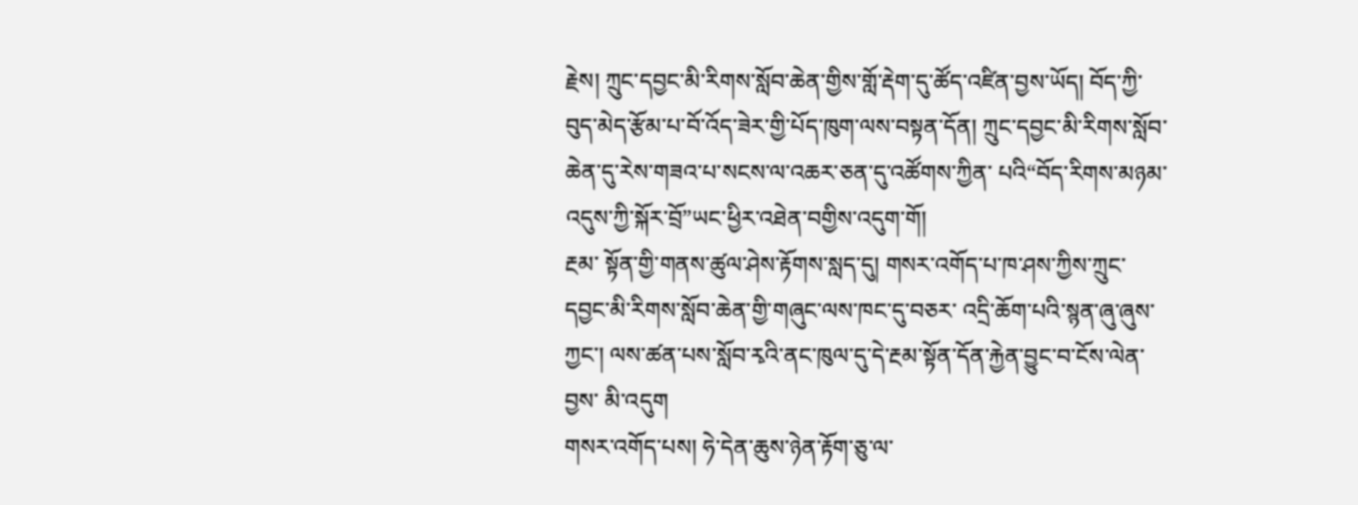རྗེས། ཀྲུང་དབྱང་མི་རིགས་སློབ་ཆེན་གྱིས་གློ་རྡེག་དུ་ཚོད་འཛིན་བྱས་ཡོད། བོད་ཀྱི་བུད་མེད་རྩོམ་པ་བོ་འོད་ཟེར་གྱི་པོད་ཁུག་ལས་བསྟན་དོན། ཀྲུང་དབྱང་མི་རིགས་སློབ་ཆེན་དུ་རེས་གཟའ་པ་སངས་ལ་འཆར་ཅན་དུ་འཚོགས་ཀྱིན་ པའི“བོད་རིགས་མཉམ་འདུས་ཀྱི་སྐོར་བྲོ”ཡང་ཕྱིར་འཐེན་བགྱིས་འདུག་གོ།
རྔམ་ སྟོན་གྱི་གནས་ཚུལ་ཤེས་རྟོགས་སླད་དུ། གསར་འགོད་པ་ཁ་ཤས་ཀྱིས་ཀྲུང་དབྱང་མི་རིགས་སློབ་ཆེན་གྱི་གཞུང་ལས་ཁང་དུ་བཅར་ འདྲི་ཆོག་པའི་སྙན་ཞུ་ཞུས་ཀྱང་། ལས་ཚན་པས་སློབ་རྭའི་ནང་ཁུལ་དུ་དེ་རྔམ་སྟོན་དོན་རྐྱེན་བྱུང་བ་ངོས་ལེན་བྱས་ མི་འདུག
གསར་འགོད་པས། ཧེ་དེན་ཆུས་ཉེན་རྟོག་ཅུ་ལ་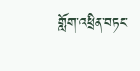གློག་འཕྲིན་བཏང་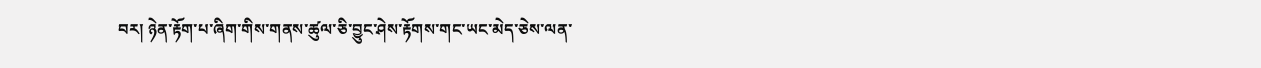བར། ཉེན་རྟོག་པ་ཞིག་གིས་གནས་ཚུལ་ཅི་བྱུང་ཤེས་རྟོགས་གང་ཡང་མེད་ཅེས་ལན་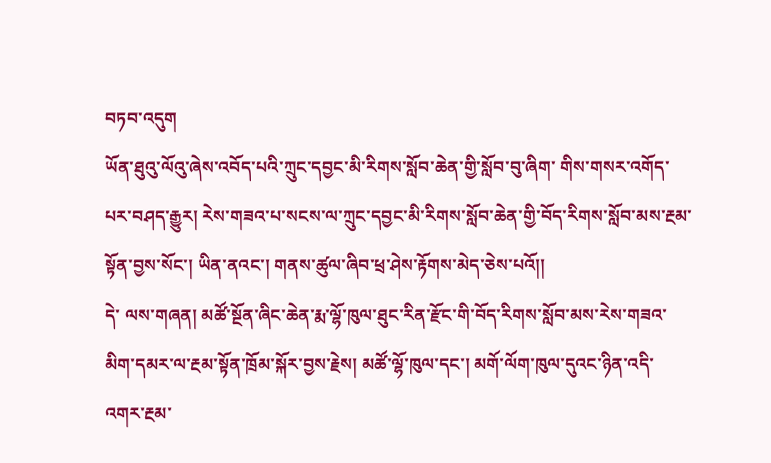བཏབ་འདུག
ཡོན་ཐུའུ་ལོའུ་ཞེས་འབོད་པའི་ཀྲུང་དབྱང་མི་རིགས་སློབ་ཆེན་གྱི་སློབ་བུ་ཞིག་ གིས་གསར་འགོད་པར་བཤད་རྒྱུར། རེས་གཟའ་པ་སངས་ལ་ཀྲུང་དབྱང་མི་རིགས་སློབ་ཆེན་གྱི་བོད་རིགས་སློབ་མས་རྔམ་ སྟོན་བྱས་སོང་། ཡིན་ནའང་། གནས་ཚུལ་ཞིབ་ཕྲ་ཤེས་རྟོགས་མེད་ཅེས་པའོ།།
དེ་ ལས་གཞན། མཚོ་སྔོན་ཞིང་ཆེན་རྨ་ལྷོ་ཁུལ་ཐུང་རིན་རྫོང་གི་བོད་རིགས་སློབ་མས་རེས་གཟའ་ མིག་དམར་ལ་རྔམ་སྟོན་ཁྲོམ་སྐོར་བྱས་རྗེས། མཚོ་ལྷོ་ཁུལ་དང་། མགོ་ལོག་ཁུལ་དུའང་ཉིན་འདི་འགར་རྔམ་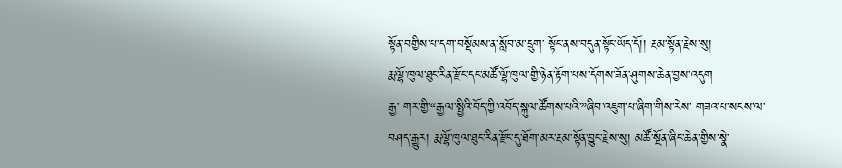སྟོན་བགྱིས་པ་དག་བསྡོམས་ན་སློབ་མ་དྲུག་ སྟོང་ནས་བདུན་སྟོང་ཡོད་དོ།། རྔམ་སྟོན་རྗེས་སུ།
རྨ་ལྷོ་ཁུལ་ཐུང་རིན་རྫོང་དང་མཚོ་ལྷོ་ཁུལ་གྱི་ཉེན་རྟོག་པས་དོགས་ཟོན་ཤུགས་ཆེན་བྱས་འདུག
རྒྱ་ གར་གྱི་“རྒྱལ་སྤྱིའི་བོད་ཀྱི་འབོད་སྐུལ་ཚོགས་པའི་”ཞིབ་འཇུག་པ་ཞིག་གིས་རེས་ གཟའ་པ་སངས་ལ་བཤད་རྒྱུར། རྨ་ལྷོ་ཁུལ་ཐུང་རིན་རྫོང་དུ་ཐོག་མར་རྔམ་སྟོན་བྱུང་རྗེས་སུ། མཚོ་སྔོན་ཞིང་ཆེན་གྱིས་སྣེ་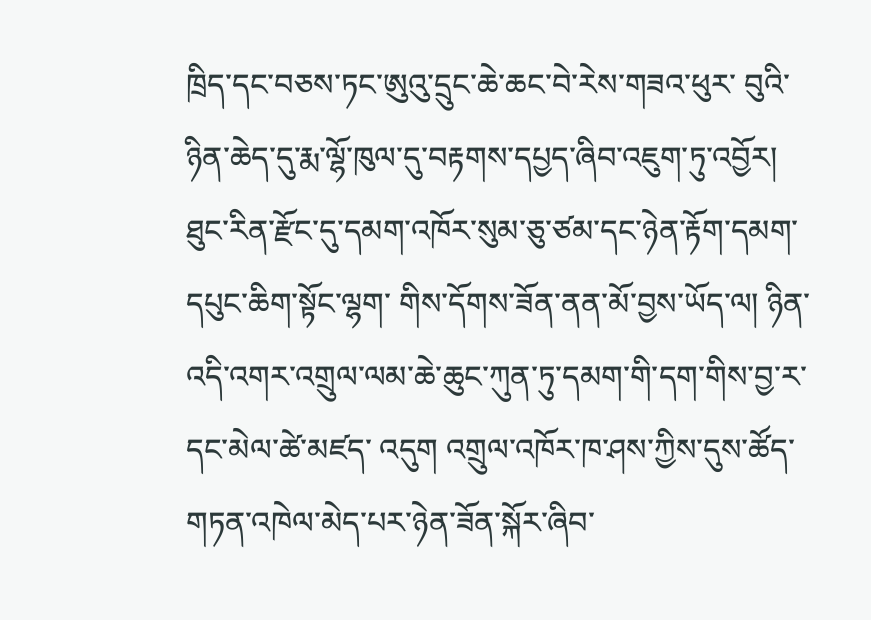ཁྲིད་དང་བཅས་ཏང་ཨུའུ་དྲུང་ཆེ་ཆང་བེ་རེས་གཟའ་ཕུར་ བུའི་ཉིན་ཆེད་དུ་རྨ་ལྷོ་ཁུལ་དུ་བརྟགས་དཔྱད་ཞིབ་འཇུག་ཏུ་འབྱོར།
ཐུང་རིན་རྫོང་དུ་དམག་འཁོར་སུམ་ཅུ་ཙམ་དང་ཉེན་རྟོག་དམག་དཔུང་ཆིག་སྟོང་ལྷག་ གིས་དོགས་ཟོན་ནན་མོ་བྱས་ཡོད་ལ། ཉིན་འདི་འགར་འགྲུལ་ལམ་ཆེ་ཆུང་ཀུན་ཏུ་དམག་གི་དག་གིས་བྱ་ར་དང་མེལ་ཚེ་མཛད་ འདུག འགྲུལ་འཁོར་ཁ་ཤས་ཀྱིས་དུས་ཚོད་གཏན་འཁེལ་མེད་པར་ཉེན་ཟོན་སྐོར་ཞིབ་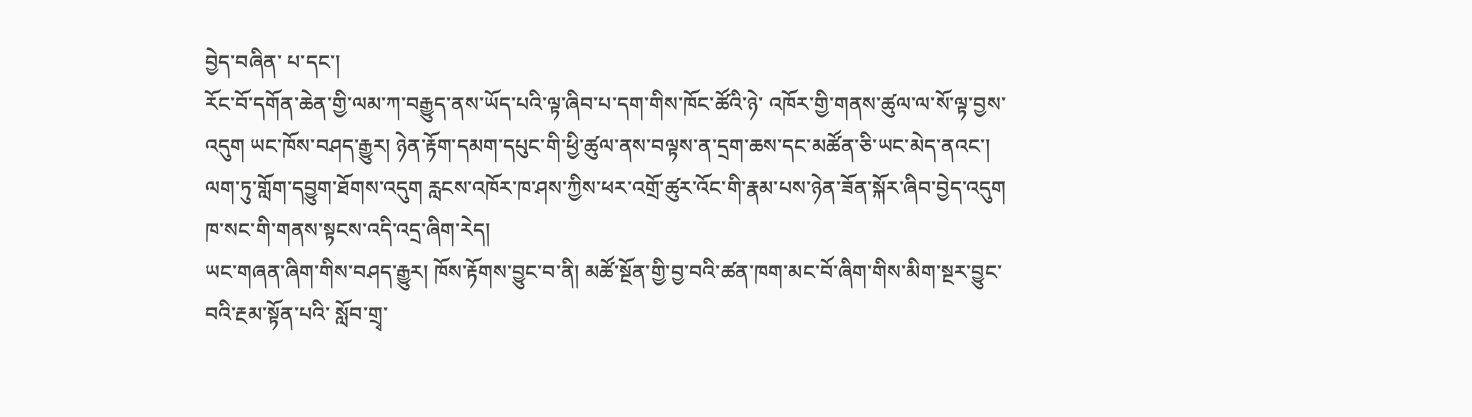བྱེད་བཞིན་ པ་དང་།
རོང་བོ་དགོན་ཆེན་གྱི་ལམ་ཀ་བརྒྱུད་ནས་ཡོད་པའི་ལྟ་ཞིབ་པ་དག་གིས་ཁོང་ཚོའི་ཉེ་ འཁོར་གྱི་གནས་ཚུལ་ལ་སོ་ལྟ་བྱས་འདུག ཡང་ཁོས་བཤད་རྒྱུར། ཉེན་རྟོག་དམག་དཔུང་གི་ཕྱི་ཚུལ་ནས་བལྟས་ན་དྲག་ཆས་དང་མཚོན་ཅི་ཡང་མེད་ནའང་། ལག་ཏུ་གློག་དབྱུག་ཐོགས་འདུག རླངས་འཁོར་ཁ་ཤས་ཀྱིས་ཕར་འགྲོ་ཚུར་འོང་གི་རྣམ་པས་ཉེན་ཟོན་སྐོར་ཞིབ་བྱེད་འདུག
ཁ་སང་གི་གནས་སྟངས་འདི་འདྲ་ཞིག་རེད།
ཡང་གཞན་ཞིག་གིས་བཤད་རྒྱུར། ཁོས་རྟོགས་བྱུང་བ་ནི། མཚོ་སྔོན་གྱི་བྱ་བའི་ཚན་ཁག་མང་བོ་ཞིག་གིས་མིག་སྔར་བྱུང་བའི་རྔམ་སྟོན་པའི་ སློབ་གྲྭ་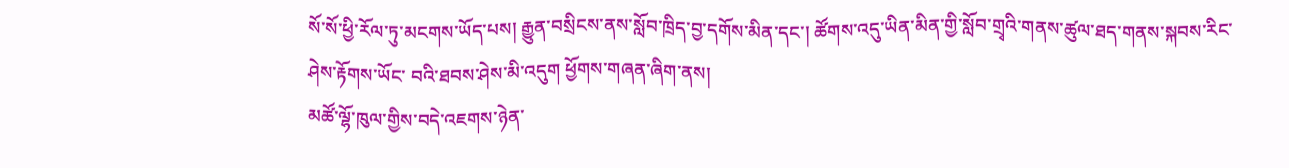སོ་སོ་ཕྱི་རོལ་ཏུ་མངགས་ཡོད་པས། རྒྱུན་བསྲིངས་ནས་སློབ་ཁྲིད་བྱ་དགོས་མིན་དང་། ཚོགས་འདུ་ཡིན་མིན་གྱི་སློབ་གྲྭའི་གནས་ཚུལ་ཐད་གནས་སྐབས་རིང་ཤེས་རྟོགས་ཡོང་ བའི་ཐབས་ཤེས་མི་འདུག ཕྱོགས་གཞན་ཞིག་ནས།
མཚོ་ལྷོ་ཁུལ་གྱིས་བདེ་འཇགས་ཉེན་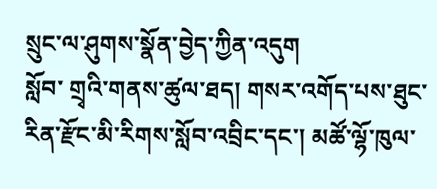སྲུང་ལ་ཤུགས་སྣོན་བྱེད་ཀྱིན་འདུག
སློབ་ གྲྭའི་གནས་ཚུལ་ཐད། གསར་འགོད་པས་ཐུང་རིན་རྫོང་མི་རིགས་སློབ་འབྲིང་དང་། མཚོ་ལྷོ་ཁུལ་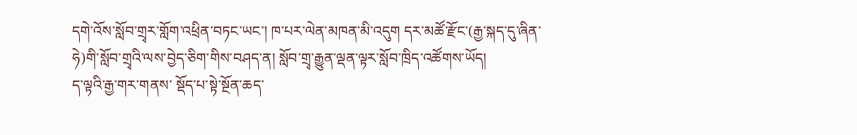དགེ་འོས་སློབ་གྲྭར་གློག་འཕྲིན་བཏང་ཡང་། ཁ་པར་ལེན་མཁན་མི་འདུག དར་མཚོ་རྫོང་(རྒྱ་སྐད་དུ་ཞིན་ཧེ)གི་སློབ་གྲྭའི་ལས་བྱེད་ཅིག་གིས་བཤད་ན། སློབ་གྲྭ་རྒྱུན་ལྡན་ལྟར་སློབ་ཁྲིད་འཚོགས་ཡོད།
ད་ལྟའི་རྒྱ་གར་གནས་ སྡོད་པ་སྟེ་སྔོན་ཆད་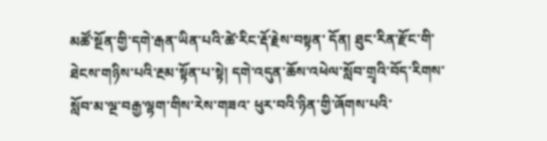མཚོ་སྔོན་གྱི་དགེ་རྒན་ཡིན་པའི་ཚེ་རིང་རྡོ་རྗེས་བསྟན་ དོན། ཐུང་རིན་རྫོང་གི་ཐེངས་གཉིས་པའི་རྔམ་སྟོན་པ་སྟེ། དགེ་འདུན་ཆོས་འཕེལ་སློབ་གྲྭའི་བོད་རིགས་སློབ་མ་ལྔ་བརྒྱ་ལྷག་གིས་རེས་གཟའ་ ཕུར་བའི་ཉིན་གྱི་ཞོགས་པའི་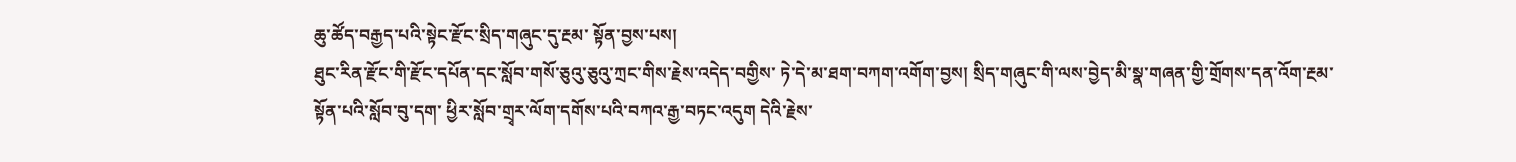ཆུ་ཚོད་བརྒྱད་པའི་སྟེང་རྫོང་སྲིད་གཞུང་དུ་རྔམ་ སྟོན་བྱས་པས།
ཐུང་རིན་རྫོང་གི་རྫོང་དཔོན་དང་སློབ་གསོ་ཅུའུ་ཅུའུ་ཀྲང་གིས་རྗེས་འདེད་བགྱིས་ ཏེ་དེ་མ་ཐག་བཀག་འགོག་བྱས། སྲིད་གཞུང་གི་ལས་བྱེད་མི་སྣ་གཞན་གྱི་གྲོགས་དན་འོག་རྔམ་སྟོན་པའི་སློབ་བུ་དག་ ཕྱིར་སློབ་གྲྭར་ལོག་དགོས་པའི་བཀའ་རྒྱ་བཏང་འདུག དེའི་རྗེས་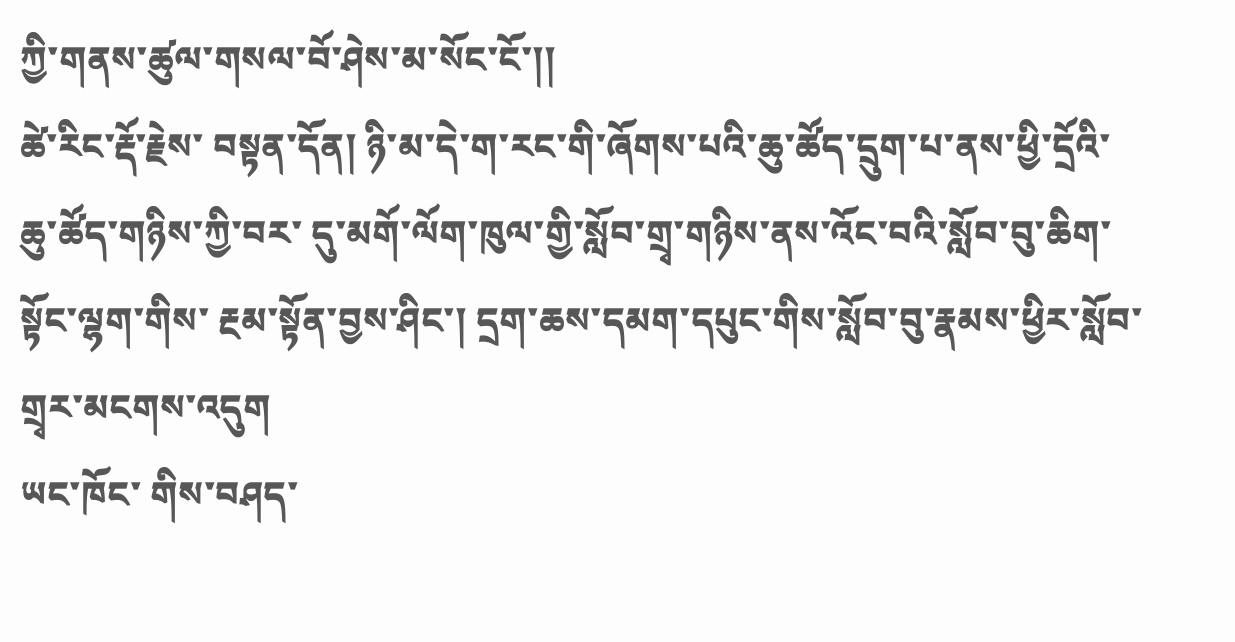ཀྱི་གནས་ཚུལ་གསལ་བོ་ཤེས་མ་སོང་ངོ་།།
ཚེ་རིང་རྡོ་རྗེས་ བསྟན་དོན། ཉི་མ་དེ་ག་རང་གི་ཞོགས་པའི་ཆུ་ཚོད་དྲུག་པ་ནས་ཕྱི་དྲོའི་ཆུ་ཚོད་གཉིས་ཀྱི་བར་ དུ་མགོ་ལོག་ཁུལ་གྱི་སློབ་གྲྭ་གཉིས་ནས་འོང་བའི་སློབ་བུ་ཆིག་སྟོང་ལྷག་གིས་ རྔམ་སྟོན་བྱས་ཤིང་། དྲག་ཆས་དམག་དཔུང་གིས་སློབ་བུ་རྣམས་ཕྱིར་སློབ་གྲྭར་མངགས་འདུག
ཡང་ཁོང་ གིས་བཤད་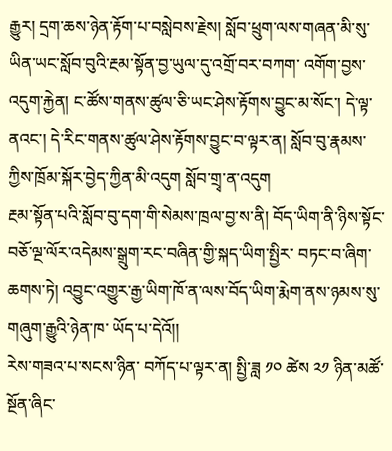རྒྱུར། དྲག་ཆས་ཉེན་རྟོག་པ་བསླེབས་རྗེས། སློབ་ཕྲུག་ལས་གཞན་མི་སུ་ཡིན་ཡང་སློབ་བུའི་རྔམ་སྟོན་བྱ་ཡུལ་དུ་འགྲོ་བར་བཀག་ འགོག་བྱས་འདུག་རྐྱེན། ང་ཚོས་གནས་ཚུལ་ཅི་ཡང་ཤེས་རྟོགས་བྱུང་མ་སོང་། དེ་ལྟ་ནའང་། དེ་རིང་གནས་ཚུལ་ཤེས་རྟོགས་བྱུང་བ་ལྟར་ན། སློབ་བུ་རྣམས་ཀྱིས་ཁྲོམ་སྐོར་བྱེད་ཀྱིན་མི་འདུག སློབ་གྲྭ་ན་འདུག
རྔམ་སྟོན་པའི་སློབ་བུ་དག་གི་སེམས་ཁྲལ་བྱ་ས་ནི། བོད་ཡིག་ནི་ཉིས་སྟོང་བཅོ་ལྔ་ལོར་འདེམས་སྒྲུག་རང་བཞིན་གྱི་སྐད་ཡིག་སྤྱིར་ བཏང་བ་ཞིག་ཆགས་ཏེ། འབྱུང་འགྱུར་རྒྱ་ཡིག་ཁོ་ན་ལས་བོད་ཡིག་རྨེག་ནས་ཉམས་སུ་གཞུག་རྒྱུའི་ཉེན་ཁ་ ཡོད་པ་དེའོ།།
རེས་གཟའ་པ་སངས་ཉིན་ བཀོད་པ་ལྟར་ན། སྤྱི་ཟླ ༡༠ ཚེས ༢༡ ཉིན་མཚོ་སྔོན་ཞིང་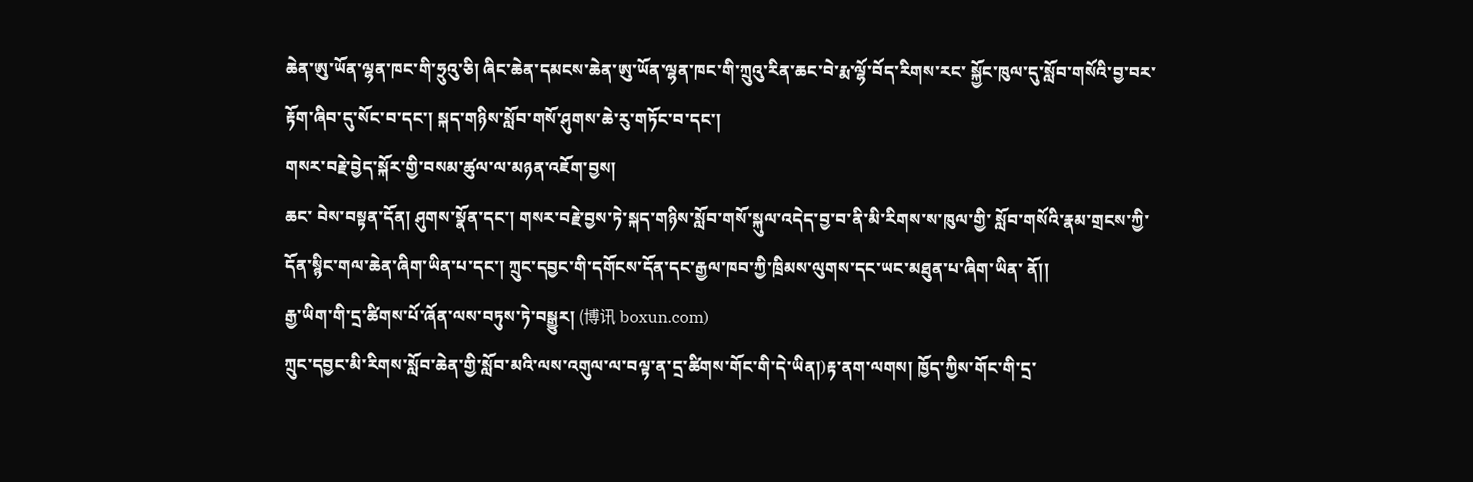ཆེན་ཨུ་ཡོན་ལྷན་ཁང་གི་ཧྲུའུ་ཅི། ཞིང་ཆེན་དམངས་ཆེན་ཨུ་ཡོན་ལྷན་ཁང་གི་ཀྲུའུ་རིན་ཆང་བེ་རྨ་ལྷོ་བོད་རིགས་རང་ སྐྱོང་ཁུལ་དུ་སློབ་གསོའི་བྱ་བར་རྟོག་ཞིབ་དུ་སོང་བ་དང་། སྐད་གཉིས་སློབ་གསོ་ཤུགས་ཆེ་རུ་གཏོང་བ་དང་།
གསར་བརྗེ་བྱེད་སྐོར་གྱི་བསམ་ཚུལ་ལ་མཉན་འཇོག་བྱས།
ཆང་ བེས་བསྟན་དོན། ཤུགས་སྣོན་དང་། གསར་བརྗེ་བྱས་ཏེ་སྐད་གཉིས་སློབ་གསོ་སྐུལ་འདེད་བྱ་བ་ནི་མི་རིགས་ས་ཁུལ་གྱི་ སློབ་གསོའི་རྣམ་གྲངས་ཀྱི་དོན་སྙིང་གལ་ཆེན་ཞིག་ཡིན་པ་དང་། ཀྲུང་དབྱང་གི་དགོངས་དོན་དང་རྒྱལ་ཁབ་ཀྱི་ཁྲིམས་ལུགས་དང་ཡང་མཐུན་པ་ཞིག་ཡིན་ ནོ།།
རྒྱ་ཡིག་གི་དྲ་ཚིགས་པོ་ཞོན་ལས་བཏུས་ཏེ་བསྒྱུར། (博讯 boxun.com)
ཀྲུང་དབྱང་མི་རིགས་སློབ་ཆེན་གྱི་སློབ་མའི་ལས་འགུལ་ལ་བལྟ་ན་དྲ་ཚིགས་གོང་གི་དེ་ཡིན།)རྟ་ནག་ལགས། ཁྱོད་ཀྱིས་གོང་གི་དྲ་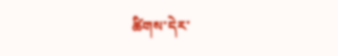ཚིགས་དེར་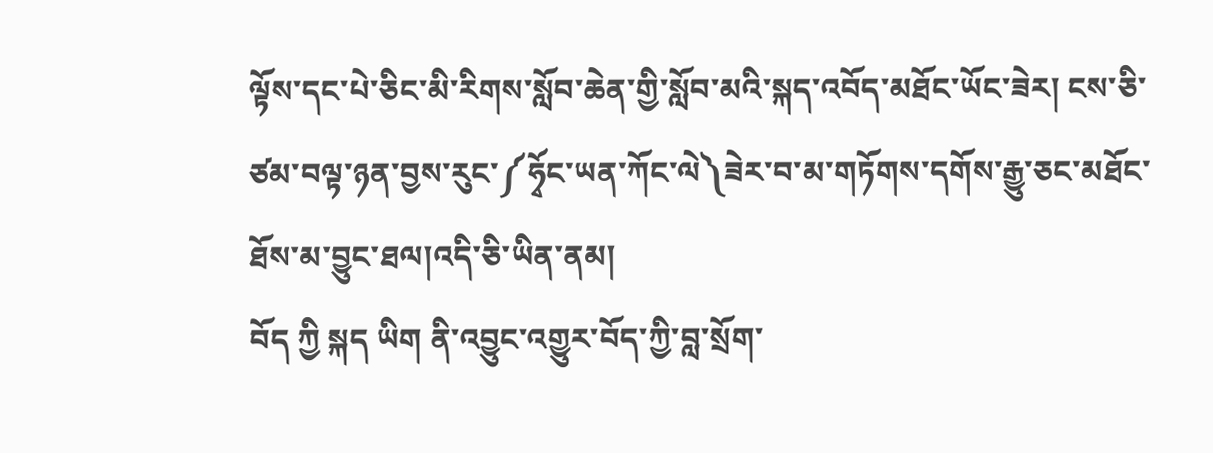ལྟོས་དང་པེ་ཅིང་མི་རིགས་སློབ་ཆེན་གྱི་སློབ་མའི་སྐད་འབོད་མཐོང་ཡོང་ཟེར། ངས་ཅི་ཙམ་བལྟ་ཉན་བྱས་རུང་༼ཧྭོང་ཡན་ཀོང་ལེ༽ཟེར་བ་མ་གཏོགས་དགོས་རྒྱུ་ཅང་མཐོང་ཐོས་མ་བྱུང་ཐལ།འདི་ཅི་ཡིན་ནམ།
བོད ཀྱི སྐད ཡིག ནི་འབྱུང་འགྱུར་བོད་ཀྱི་བླ་སྲོག་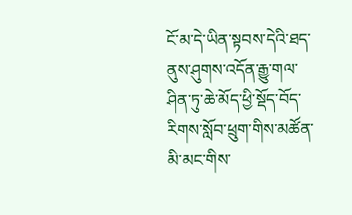ངོ་མ་དེ་ཡིན་སྟབས་དེའི་ཐད་ནུས་ཤུགས་འདོན་རྒྱུ་གལ་ཤིན་ཏུ་ཆེ་མོད་ཕྱི་སྡོད་བོད་རིགས་སློབ་ཕྲུག་གིས་མཚོན་མི་མང་གིས་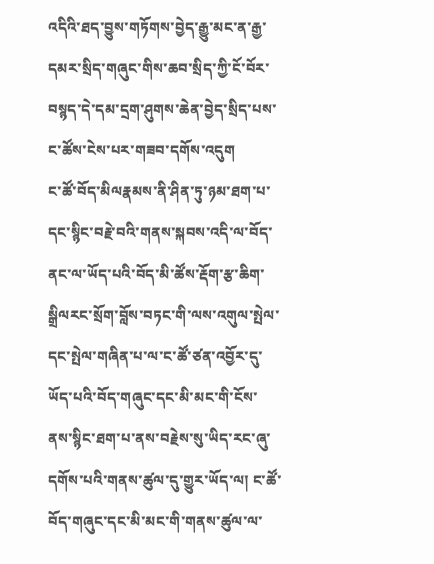འདིའི་ཐད་བྱུས་གཏོགས་བྱེད་རྒྱུ་མང་ན་རྒྱ་དམར་སྲིད་གཞུང་གིས་ཆབ་སྲིད་ཀྱི་ངོ་བོར་བསྙད་དེ་དམ་དྲག་ཤུགས་ཆེན་བྱེད་སྲིད་པས་ང་ཚོས་ངེས་པར་གཟབ་དགོས་འདུག
ང་ཚོ་བོད་མིལརྣམས་ནི་ཤིན་ཏུ་ཉམ་ཐག་པ་དང་སྙིང་བརྗེ་བའི་གནས་སྐབས་འདི་ལ་བོད་ནང་ལ་ཡོད་པའི་བོད་མི་ཚོས་རྡོག་རྩ་ཆིག་སྒྲིལརང་སྲོག་བློས་བཏང་གི་ལས་འགུལ་སྤེལ་དང་སྤེལ་གཞིན་པ་ལ་ང་ཚོ་ཙན་འབྱོར་དུ་ཡོད་པའི་བོད་གཞུང་དང་མི་མང་གི་ངོས་ནས་སྙིང་ཐག་པ་ནས་བརྗེས་སུ་ཡིད་རང་ཞུ་དགོས་པའི་གནས་ཚུལ་དུ་གྱུར་ཡོད་ལ། ང་ཚོ་བོད་གཞུང་དང་མི་མང་གི་གནས་ཚུལ་ལ་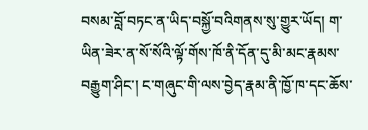བསམ་བློ་བཏང་ན་ཡིད་བསྐྱོ་བའིགནས་སུ་གྱུར་ཡོད། ག་ཡིན་ཟེར་ན་སོ་སོའི་ལྟོ་གོས་ཁོ་ནི་དོན་དུ་མི་མང་རྣམས་བརྒྱུག་ཤིང་། ང་གཞུང་གི་ལས་བྱེད་རྣམ་ནི་ཁྱོ་ཁ་དང་ཆོས་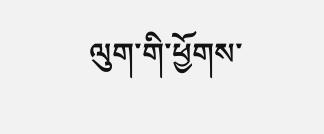ལུག་གི་ཕྱོགས་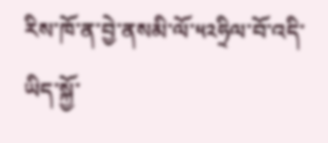རིས་ཁོ་ན་བྱེ་ནསམི་ལོ་༥༢ཧྲིལ་བོ་འདི་ཡིད་སྐྱོ་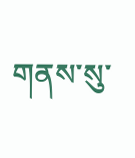གནས་སུ་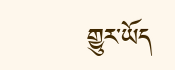གྱུར་ཡོད